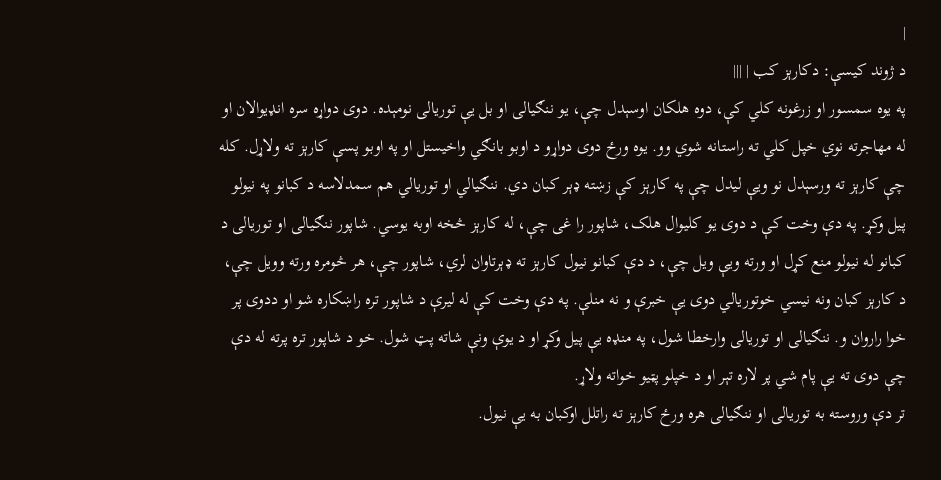|
د ژوند کيسې: دکارېز کب | |||
په يوه سمسور او زرغونه کلي کې، دوه هلکان اوسېدل چې، يو ننګيالی او بل يې توريالی نومېده. دوی دواړه سره انډيوالان او له مهاجرته نوي خپل کلي ته راستانه شوي وو. يوه ورځ دوی دواړو د اوبو بانګي واخيستل او په اوبو پسې کارېز ته ولاړل. کله چې کارېز ته ورسېدل نو ويې ليدل چې په کارېز کې زښته ډېر کبان دي. ننګيالي او توريالي هم سمدلاسه د کبانو په نيولو پيل وکړ. په دې وخت کې د دوی يو کليوال هلک، شاپور را غی چې، له کارېز څخه اوبه يوسي. شاپور ننګيالی او توريالی د کبانو له نيولو منع کړل او ورته ويې ويل چې، د دې کبانو نيول کارېز ته ډېرتاوان لري، شاپور چې، هر څومره ورته وويل چې، د کارېز کبان ونه نيسي خوتوريالي دوی يې خبرې و نه منلې. په دې وخت کې له ليرې د شاپور تره راښکاره شو او ددوی پر خوا راروان و. ننګيالی او توريالی وارخطا شول، په منډه يې پيل وکړ او د يوې ونې شاته پټ شول. خو د شاپور تره پرته له دې چې دوی ته يې پام شي پر لاره تېر او د خپلو پټيو خواته ولاړ.
تر دې وروسته به توريالی او ننګيالی هره ورځ کارېز ته راتلل اوکبان به يې نيول.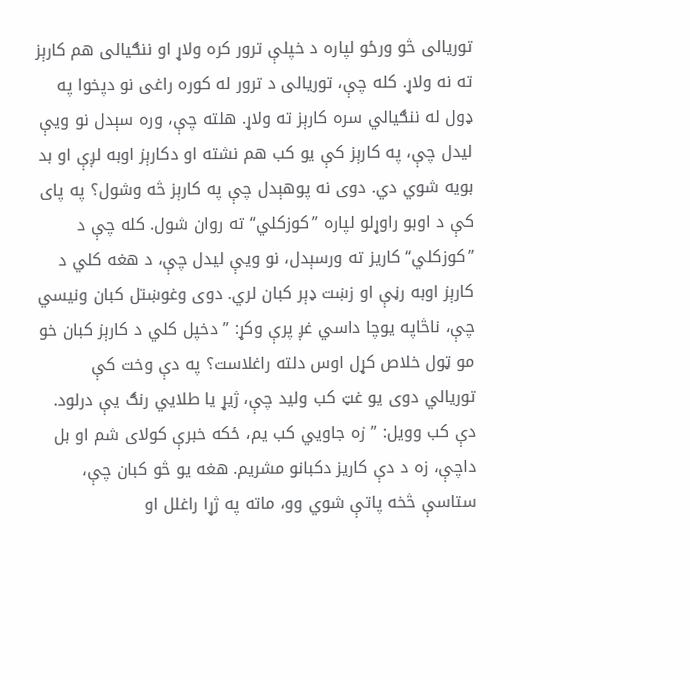توريالی څو ورځو لپاره د خپلې ترور کره ولاړ او ننګيالی هم کارېز ته نه ولاړ. کله چې، توريالی د ترور له کوره راغی نو دپخوا په ډول له ننګيالي سره کارېز ته ولاړ. هلته چې، وره سېدل نو ويې ليدل چې، په کارېز کې يو کب هم نشته او دکارېز اوبه لږې او بد بويه شوي دي. دوی نه پوهېدل چې په کارېز څه وشول؟ په پای کې د اوبو راوړلو لپاره ”کوزکلي“ ته روان شول. کله چې د ”کوزکلي“ کاريز ته ورسېدل، نو ويې ليدل چې، د هغه کلي د کارېز اوبه رڼې او زښت ډېر کبان لري. دوی وغوښتل کبان ونيسي چې، ناڅاپه يوچا داسي غږ پرې وکړ: ” دخپل کلي د کارېز کبان خو مو ټول خلاص کړل اوس دلته راغلاست؟ په دې وخت کې توريالي دوی يو غټ کب وليد چې، ژيړ يا طلايي رنګ يې درلود. دې کب وويل: ” زه جاويي کب يم، ځکه خبرې کولای شم او بل داچې، زه د دې کاريز دکبانو مشريم. هغه يو څو کبان چې، ستاسې څخه پاتې شوي وو، ماته په ژړا راغلل او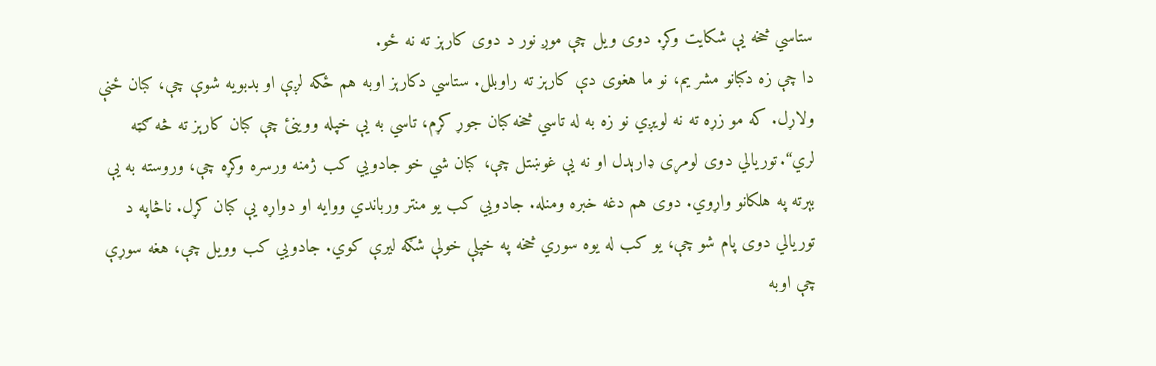ستاسي څخه يې شکايت وکړ. دوی ويل چې موږ نور د دوی کارېز ته نه ځو.
دا چې زه دکبانو مشر يم، نو ما هغوی دې کارېز ته راوبلل. ستاسي دکارېز اوبه هم ځکه لږې او بدبويه شوې چې، کبان ځنې ولاړل. که مو زړه ته نه لويږي نو زه به له تاسي څخه کبان جوړ کړم، تاسي به يې خپله ووينئ چې کبان کارېز ته څه ګټه لري“. توريالي دوی لومړی ډارېدل او نه يې غوښتل چې، کبان شي خو جادويي کب ژمنه ورسره وکړه چې، وروسته به يې بېرته په هلکانو واړوي. دوی هم دغه خبره ومنله. جادويي کب يو منتر ورباندي ووايه او دواړه يې کبان کړل. ناڅاپه د توريالي دوی پام شو چې، يو کب له يوه سوري څخه په خپلې خولې شګه ليرې کوي. جادويي کب وويل چې، هغه سوړې چې اوبه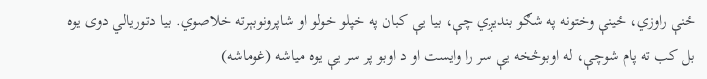ځنې راوزي، ځينې وختونه په شګو بنديږي چې، بيا يې کبان په خپلو خولو او شاپرونوبېرته خلاصوي. بيا دتوريالي دوی يوه بل کب ته پام شوچې، له اوبوڅخه يې سر را وايست او د اوبو پر سر يې يوه مياشه (غوماشه)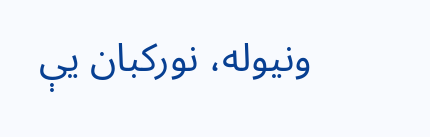ونيوله، نورکبان يې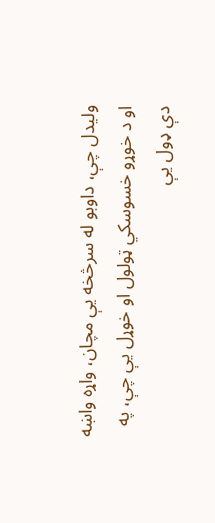وليدل چې، داوبو له سرڅخه يې مچان، واړه واښه او د خوړو خسوسکي ټولول او خوړل يې چې، په دې ډول يې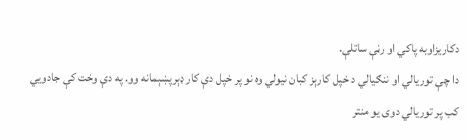دکاريزاوبه پاکي او رڼې ساتلې.
دا چې توريالي او ننګيالي د خپل کارېز کبان نيولي وه نو پر خپل دې کار ډېرپښېمانه وو. په دې وخت کې جادويي کب پر توريالي دوی يو منتر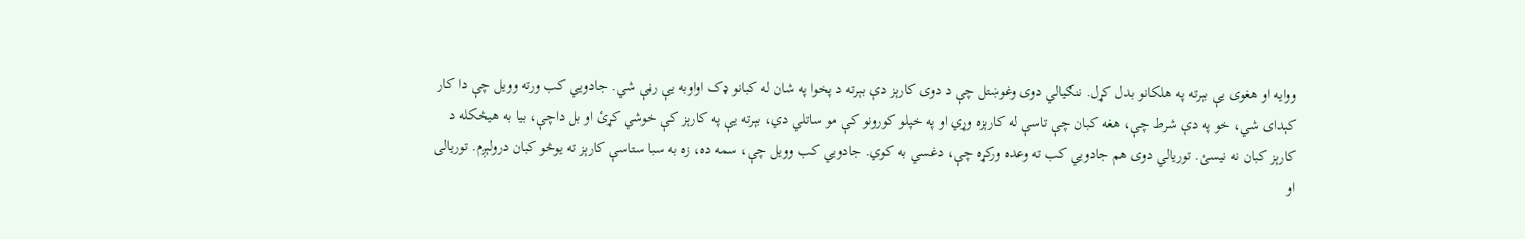ووايه او هغوی يې بېرته په هلکانو بدل کړل. ننګيالي دوی وغوښتل چې د دوی کارېز دې بېرته د پخوا په شان له کبانو ډک اواوبه يې رڼې شي. جادويي کب ورته وويل چې دا کار کېدای شي، خو په دې شرط چې، هغه کبان چې تاسې له کارېزه وړي او په خپلو کورونو کې مو ساتلي دي، بېرته يې په کارېز کې خوشي کړئ او بل داچې، بيا به هيڅکله د کارېز کبان نه نيسئ. توريالي دوی هم جادويي کب ته وعده ورکړه چې، دغسي به کوي. جادويي کب وويل چې، سمه ده، زه به سبا ستاسې کارېز ته يوڅو کبان درولېږم. توريالی او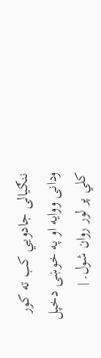ننګيالی جادويي کب ته کور ودانی ووايه او په خوښۍ دخپل کلي پر لور روان شول. |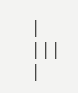| |||
|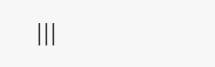|||